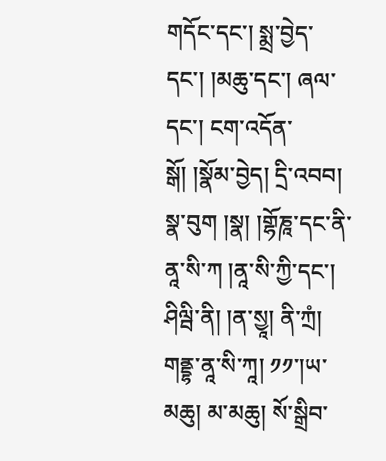གདོང་དང་། སྨྲ་བྱེད་དང་། །མཆུ་དང་། ཞལ་དང་། ངག་འདོན་སྒོ། །སྣོམ་བྱེད། དྲི་འབབ། སྣ་བུག །སྣ། །གྷོཎཱ་དང་ནི་ནཱ་སི་ཀ །ནཱ་སི་ཀྱི་དང་། ཤིལྦི་ནི། །ན་སྱཱ། ནི་ཀྲཾ། གནྡྷ་ནཱ་སི་ཀཱ། ༡༡་།ཡ་མཆུ། མ་མཆུ། སོ་སྒྲིབ་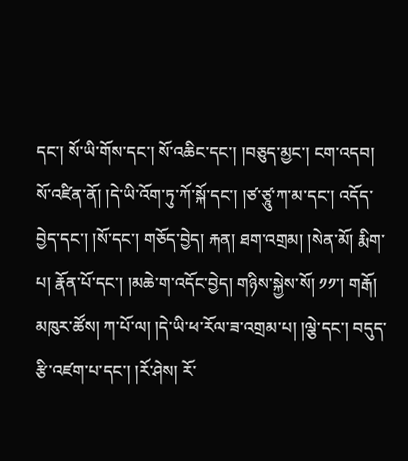དང་། སོ་ཡི་གོས་དང་། སོ་འཆིང་དང་། །བཅུད་མྱང་། ངག་འདབ། སོ་འཛིན་ནོ། །དེ་ཡི་འོག་ཏུ་ཀོ་སྐོ་དང་། །ཙ་ཙཱུ་ཀ་མ་དང་། འདོད་བྱེད་དང་། །སོ་དང་། གཅོད་བྱེད། རྐན། ཐག་འགྲམ། །སེན་མོ། རྨིག་པ། རྣོན་པོ་དང་། །མཆེ་ག་འདོང་བྱེད། གཉིས་སྐྱེས་སོ། ༡༡་། གརྒོ། མཁུར་ཚོས། ཀ་པོ་ལ། །དེ་ཡི་ཕ་རོལ་ཟ་འགྲམ་པ། །ལྕེ་དང་། བདུད་རྩི་འཛག་པ་དང་། །རོ་ཤེས། རོ་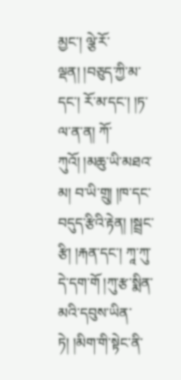མྱང་། ལྕེ་རོ་ལྡན། །བཅུད་ཀྱི་མ་དང་། རོ་མ་དང་། །ཏ་ལ་ན་ན། ཀོ་ཀུའོ། །མཆུ་ཡི་མཐའ་མ། བ་ཡི་གྲུ། །ཁ་དང་བདུད་རྩིའི་རྟེན། །སྦྲང་རྩི། །རྐན་དང་། ཀཱ་ཀུ་དེ་དག་གོ །ཀུ་རྩ་སྨིན་མའི་དབུས་ཡིན་ཏེ། །མིག་གི་སྟེང་ནི་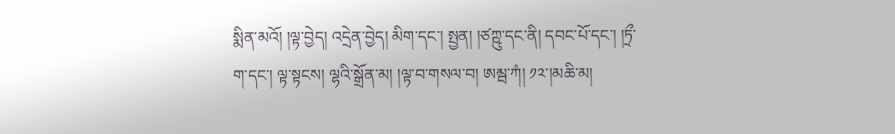སྨིན་མའོ། །ལྟ་བྱེད། འདྲེན་བྱེད། མིག་དང་། སྤྱན། །ཙཀྵུ་དང་ནི། དབང་པོ་དང་། །ཏྲྀ་ག་དང་། ལྟ་སྟངས། ལྷའི་སྒྲོན་མ། །ལྟ་བ་གསལ་བ། ཨམྦ་ཀཾ། ༡༢་།མཆི་མ།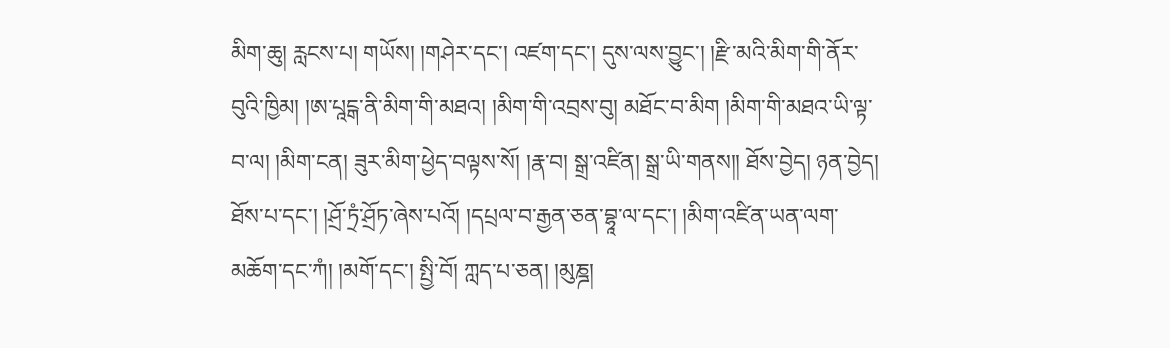མིག་ཆུ། རླངས་པ། གཡོས། །གཤེར་དང་། འཛག་དང་། དུས་ལས་བྱུང་། །རྫི་མའི་མིག་གི་ནོར་བུའི་ཁྱིམ། །ཨ་པཱངྒ་ནི་མིག་གི་མཐའ། །མིག་གི་འབྲས་བུ། མཐོང་བ་མིག །མིག་གི་མཐའ་ཡི་ལྟ་བ་ལ། །མིག་ངན། ཟུར་མིག་ཕྱེད་བལྟས་སོ། །རྣ་བ། སྒྲ་འཛིན། སྒྲ་ཡི་གནས།། ཐོས་བྱེད། ཉན་བྱེད། ཐོས་པ་དང་། །ཤྲོ་ཏྲཾ་ཤྲོཏ་ཞེས་པའོ། །དཔྲལ་བ་རྒྱན་ཅན་བྷཱ་ལ་དང་། །མིག་འཛིན་ཡན་ལག་མཆོག་དང་ཀཾ། །མགོ་དང་། སྤྱི་བོ། ཀླད་པ་ཅན། །མུཎྜ།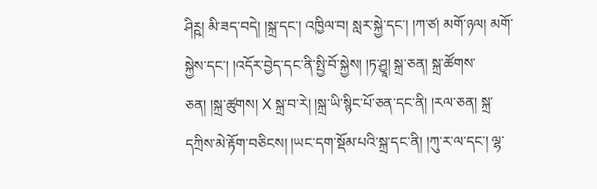ཤིཪྵ། མི་ཟད་བདེ། །སྐྲ་དང་། འཁྱིལ་བ། སླར་སྐྱེ་དང་། །ཀ་ཙ། མགོ་ཉལ། མགོ་སྐྱེས་དང་། །འདོར་བྱེད་དང་ནི་སྤྱི་བོ་སྐྱེས། །ཏ་ཤྱཱ། སྐྲ་ཅན། སྐྲ་ཚོགས་ཅན། །སྐྲ་ཚུགས། X སྐྲ་བ་རེ། །སྐྲ་ཡི་སྙིང་པོ་ཅན་དང་ནི། །རལ་ཅན། སྐྲ་དཀྲིས་མེ་རྟོག་བཅིངས། །ཡང་དག་སྡོམ་པའི་སྐྲ་དང་ནི། །ཀུ་ར་ལ་དང་། ལྷ་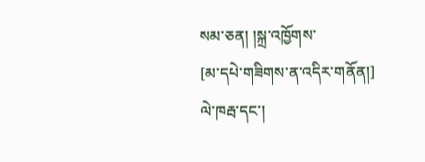སམ་ཅན། །སྐྲ་འཁྱོགས་
[མ་དཔེ་གཟིགས་ན་འདིར་གནོན།]
ལེ་ཁརྦ་དང་།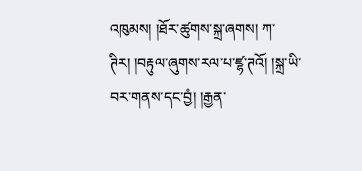འཁུམས། །ཐོར་ཚུགས་སྐྲ་ཞགས། ཀ་ཊིར། །བརྟུལ་ཞུགས་རལ་པ་ཛྷ་ཊའོ། །སྐྲ་ཡི་བར་གནས་དང་བྱཾ། །རྒྱན་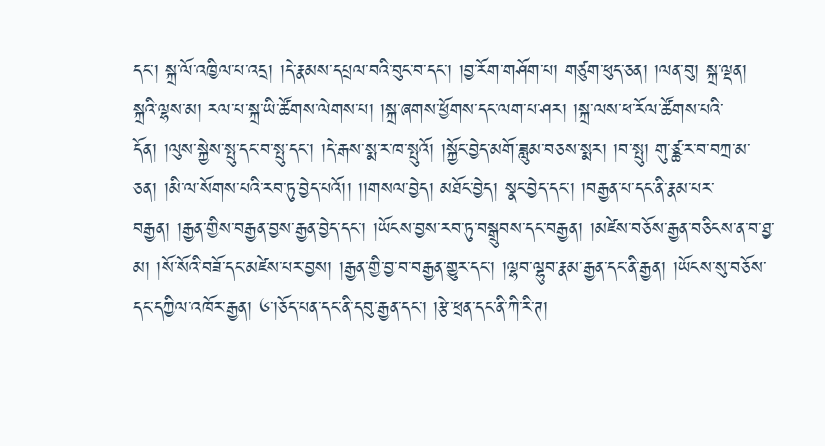དང་། སྐྲ་ལོ་འཁྱིལ་པ་འདྲ། །དེ་རྣམས་དཔྲལ་བའི་བུང་བ་དང་། །བྱ་རོག་གཤོག་པ། གཙུག་ཕུད་ཅན། །ལན་བུ། སྐྲ་ལྡན། སྐྲའི་ལྷས་མ། རལ་པ་སྐྲ་ཡི་ཚོགས་ལེགས་པ། །སྐྲ་ཞགས་ཕྱོགས་དང་ལག་པ་ཤར། །སྐྲ་ལས་ཕ་རོལ་ཚོགས་པའི་དོན། །ལུས་སྐྱེས་སྤུ་དང་བ་སྤུ་དང་། །དེ་རྒས་སྨ་ར་ཁ་སྤུའོ། །སྐྱོང་བྱེད་མགོ་ཟླུམ་བཅས་སྨར། །བ་སྤུ། གུ་ཙྪ་ར་བ་བཀྲ་མ་ཅན། །མི་ལ་སོགས་པའི་རབ་ཏུ་བྱེད་པའོ།། །།གསལ་བྱེད། མཐོང་བྱེད། སྣང་བྱེད་དང་། །བརྒྱན་པ་དང་ནི་རྣམ་པར་བརྒྱན། །རྒྱན་གྱིས་བརྒྱན་བྱས་རྒྱན་བྱེད་དང་། །ཡོངས་བྱས་རབ་ཏུ་བསྒྲུབས་དང་བརྒྱན། །མཛེས་བཅོས་རྒྱན་བཅིངས་ན་བ་ཐྱ་མ། །སོ་སོའི་བཟོ་དང་མཛེས་པར་བྱས། །རྒྱན་གྱི་བྱ་བ་བརྒྱན་གྱུར་དང་། །ལྷབ་ལྷུབ་རྣམ་རྒྱན་དང་ནི་རྒྱན། །ཡོངས་སུ་བཅོས་དང་དཀྱིལ་འཁོར་རྒྱན། ༦་།ཅོད་པན་དང་ནི་དབུ་རྒྱན་དང་། །རྩེ་ཕྲན་དང་ནི་ཀི་རི་ཊ།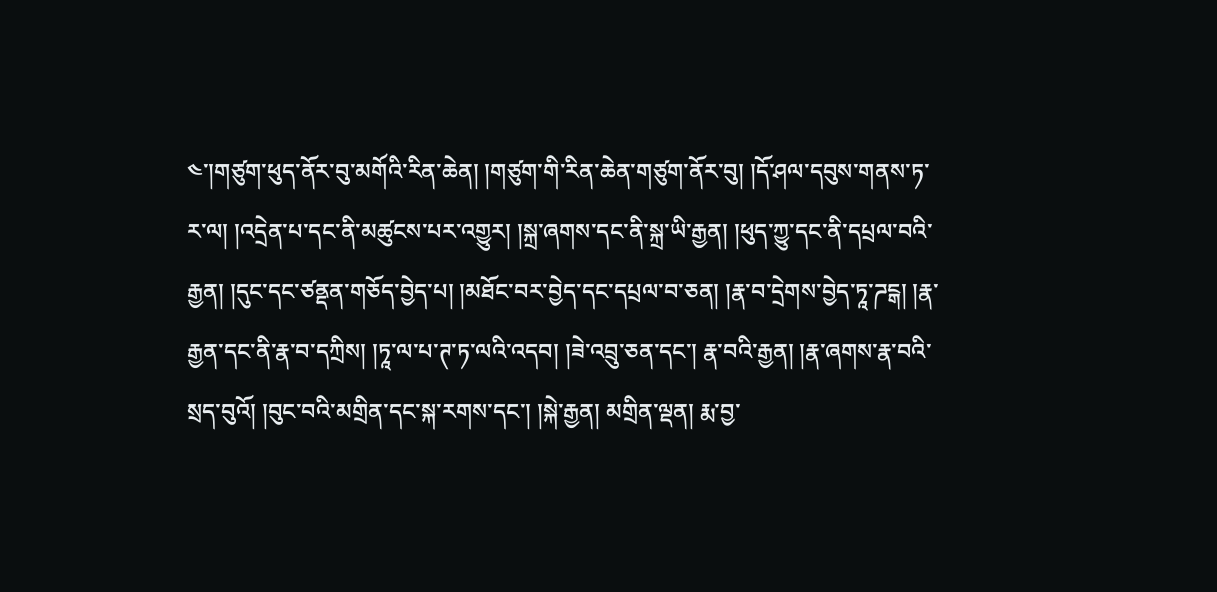༤་།གཙུག་ཕུད་ནོར་བུ་མགོའི་རིན་ཆེན། །གཙུག་གི་རིན་ཆེན་གཙུག་ནོར་བུ། །དོ་ཤལ་དབུས་གནས་ཏ་ར་ལ། །འདྲེན་པ་དང་ནི་མཚུངས་པར་འགྱུར། །སྐྲ་ཞགས་དང་ནི་སྐྲ་ཡི་རྒྱན། །ཕུད་ཀྱུ་དང་ནི་དཔྲལ་བའི་རྒྱན། །དུང་དང་ཙནྡན་གཅོད་བྱེད་པ། །མཐོང་བར་བྱེད་དང་དཔྲལ་བ་ཅན། །རྣ་བ་དྲེགས་བྱེད་ཏཱ་ཌངྒ། །རྣ་རྒྱན་དང་ནི་རྣ་བ་དཀྲིས། །ཏཱ་ལ་པ་ཊ་ཏ་ལའི་འདབ། །ཟེ་འབྲུ་ཅན་དང་། རྣ་བའི་རྒྱན། །རྣ་ཞགས་རྣ་བའི་སྲད་བུའོ། །བུང་བའི་མགྲིན་དང་སྐ་རགས་དང་། །སྐེ་རྒྱན། མགྲིན་ལྡན། རྨ་བྱ་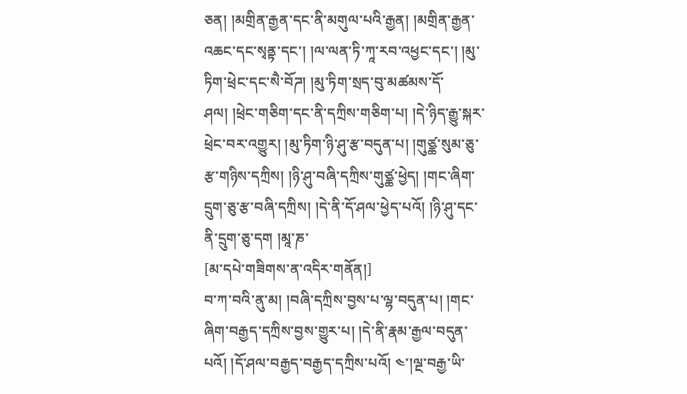ཅན། །མགྲིན་རྒྱན་དང་ནི་མགུལ་པའི་རྒྱན། །མགྲིན་རྒྱན་འཆང་དང་སྭནྟ་དང་། །ལ་ལན་ཏི་ཀཱ་རབ་འཕྱང་དང་། །མུ་ཏིག་ཕྲེང་དང་སཻ་བོཌ། །མུ་ཏིག་སྲད་བུ་མཚམས་དོ་ཤལ། །ཕྲེང་གཅིག་དང་ནི་དཀྲིས་གཅིག་པ། །དེ་ཉིད་རྒྱུ་སྐར་ཕྲེང་བར་འགྱུར། །མུ་ཏིག་ཉི་ཤུ་རྩ་བདུན་པ། །གུཙྪ་སུམ་ཅུ་རྩ་གཉིས་དཀྲིས། །ཉི་ཤུ་བཞི་དཀྲིས་གུཙྪ་ཕྱེད། །གང་ཞིག་དྲུག་ཅུ་རྩ་བཞི་དཀྲིས། །དེ་ནི་དོ་ཤལ་ཕྱེད་པའོ། །ཉི་ཤུ་དང་ནི་དྲུག་ཅུ་དག །མཱ་ཎ་
[མ་དཔེ་གཟིགས་ན་འདིར་གནོན།]
བ་ཀ་བའི་ནུ་མ། །བཞི་དཀྲིས་བྱས་པ་ལྷ་བདུན་པ། །གང་ཞིག་བརྒྱད་དཀྲིས་བྱས་གྱུར་པ། །དེ་ནི་རྣམ་རྒྱལ་བདུན་པའོ། །དོ་ཤལ་བརྒྱད་བརྒྱད་དཀྲིས་པའོ། ༤་།ལྔ་བརྒྱ་ཡི་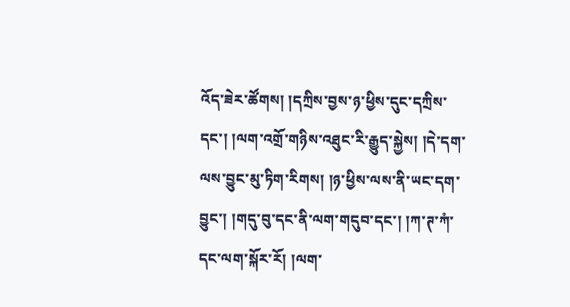འོད་ཟེར་ཚོགས། །དཀྲིས་བྱས་ཉ་ཕྱིས་དུང་དཀྲིས་དང་། །ལག་འགྲོ་གཉིས་འཐུང་རི་རྒྱུད་སྐྱེས། །དེ་དག་ལས་བྱུང་མུ་ཏིག་རིགས། །ཉ་ཕྱིས་ལས་ནི་ཡང་དག་བྱུང་། །གདུ་བུ་དང་ནི་ལག་གདུབ་དང་། །ཀ་ཊ་ཀཾ་དང་ལག་སྐོར་རོ། །ལག་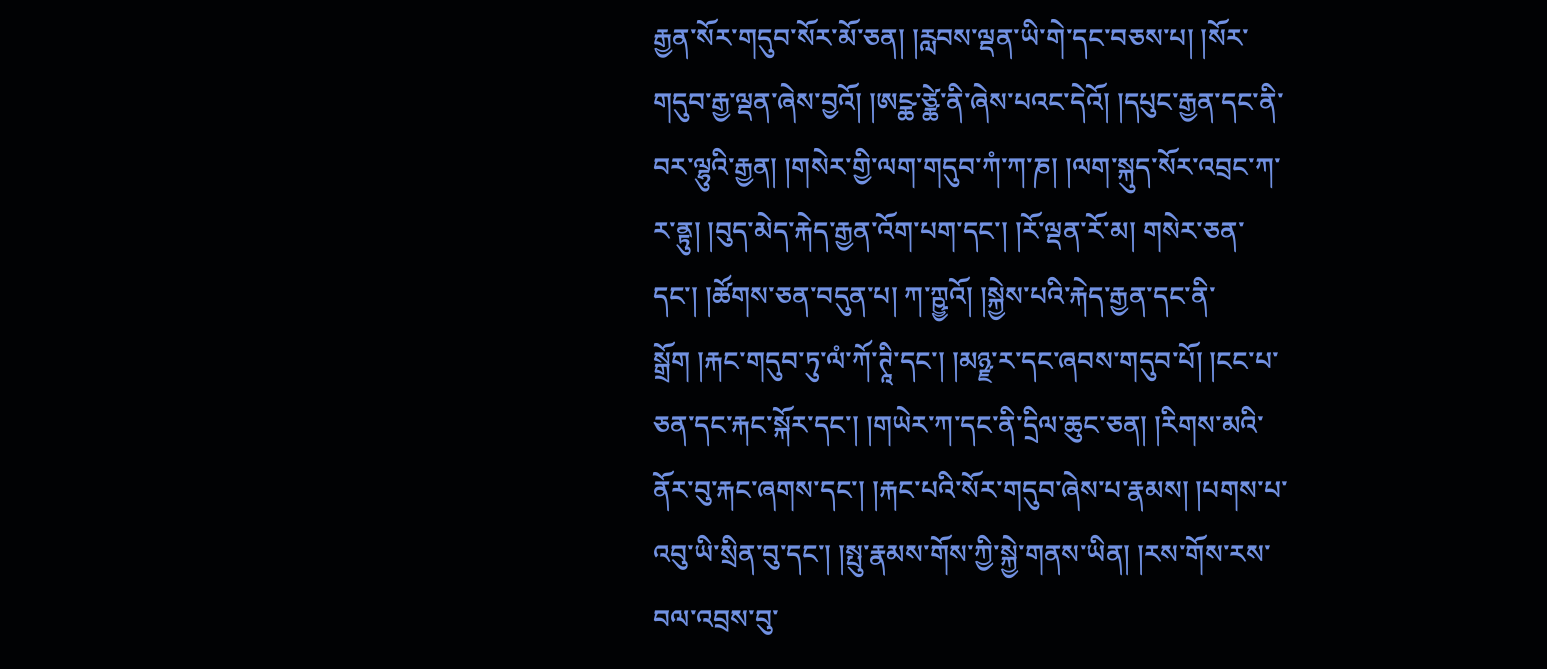རྒྱན་སོར་གདུབ་སོར་མོ་ཅན། །རླབས་ལྡན་ཡི་གེ་དང་བཅས་པ། །སོར་གདུབ་རྒྱ་ལྡན་ཞེས་བྱའོ། །ཨངྪ་ཙྪེ་ནི་ཞེས་པའང་དེའོ། །དཔུང་རྒྱན་དང་ནི་བར་ལྷུའི་རྒྱན། །གསེར་གྱི་ལག་གདུབ་ཀཾ་ཀ་ཎ། །ལག་སྐུད་སོར་འབྲང་ཀ་ར་ནྟུ། །བུད་མེད་རྐེད་རྒྱན་འོག་པག་དང་། །རོ་ལྡན་རོ་མ། གསེར་ཅན་དང་། །ཚོགས་ཅན་བདུན་པ། ཀ་ཀྵྱའོ། །སྐྱེས་པའི་རྐེད་རྒྱན་དང་ནི་སྒྲོག །རྐང་གདུབ་ཏུ་ལཾ་ཀོ་ཊཱི་དང་། །མཉྫ་ར་དང་ཞབས་གདུབ་པོ། །ངང་པ་ཅན་དང་རྐང་སྐོར་དང་། །གཡེར་ཀ་དང་ནི་དྲིལ་ཆུང་ཅན། །རིགས་མའི་ནོར་བུ་རྐང་ཞགས་དང་། །རྐང་པའི་སོར་གདུབ་ཞེས་པ་རྣམས། །པགས་པ་འབུ་ཡི་སྲིན་བུ་དང་། །སྤུ་རྣམས་གོས་ཀྱི་སྐྱེ་གནས་ཡིན། །རས་གོས་རས་བལ་འབྲས་བུ་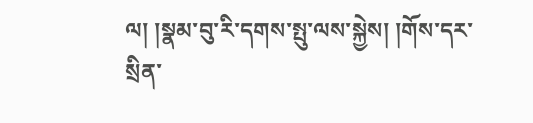ལ། །སྣམ་བུ་རི་དགས་སྤུ་ལས་སྐྱེས། །གོས་དར་སྲིན་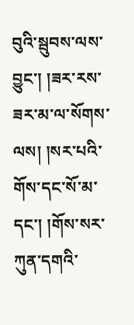བུའི་སྦུབས་ལས་བྱུང་། །ཟར་རས་ཟར་མ་ལ་སོགས་ལས། །སར་པའི་གོས་དང་སོ་མ་དང་། །གོས་སར་ཀུན་དགའི་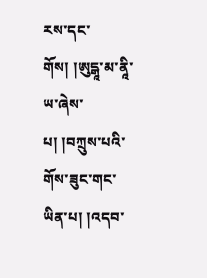རས་དང་གོས། །ཨུདྒཱ་མ་ནཱི་ཡ་ཞེས་པ། །བཀྲུས་པའི་གོས་ཟུང་གང་ཡིན་པ། །འདབ་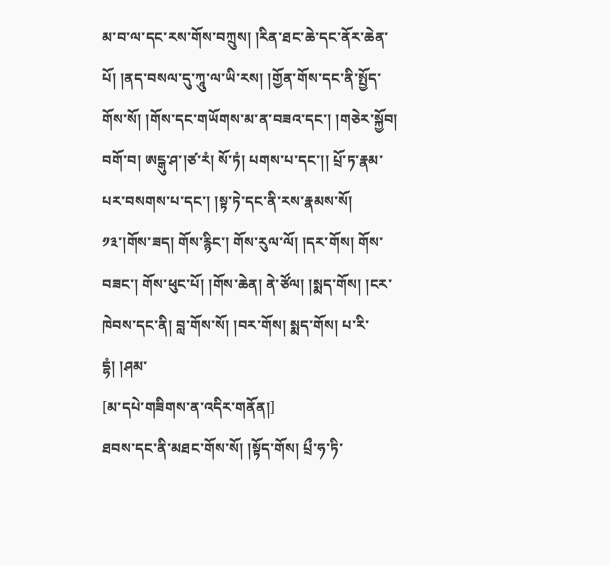མ་བ་ལ་དང་རས་གོས་བཀྲུས། །རིན་ཐང་ཆེ་དང་ནོར་ཆེན་པོ། །ནད་བསལ་དུ་ཀཱུ་ལ་ཡི་རས། །གྱོན་གོས་དང་ནི་སྤྱོད་གོས་སོ། །གོས་དང་གཡོགས་མ་ན་བཟའ་དང་། །གཅེར་སྐྱོབ། བགོ་བ། ཨངྒུ་ཤ་།ཙ་རཾ། སོ་ཏཾ། པགས་པ་དང་།། པྲོ་ཏ་རྣམ་པར་བསགས་པ་དང་། །སྟ་ཏེ་དང་ནི་རས་རྣམས་སོ། ༡༣་།གོས་ཟད། གོས་རྙིང་། གོས་རུལ་ལོ། །དར་གོས། གོས་བཟང་། གོས་ཕུང་པོ། །གོས་ཆེན། ནེ་ཙོལ། །སྨད་གོས། །ངར་ཁེབས་དང་ནི། བླ་གོས་སོ། །བར་གོས། སྨད་གོས། པ་རི་དྷཾ། །ཤམ་
[མ་དཔེ་གཟིགས་ན་འདིར་གནོན།]
ཐབས་དང་ནི་མཐང་གོས་སོ། །སྟོད་གོས། པྲྀ་ཧ་ཏི་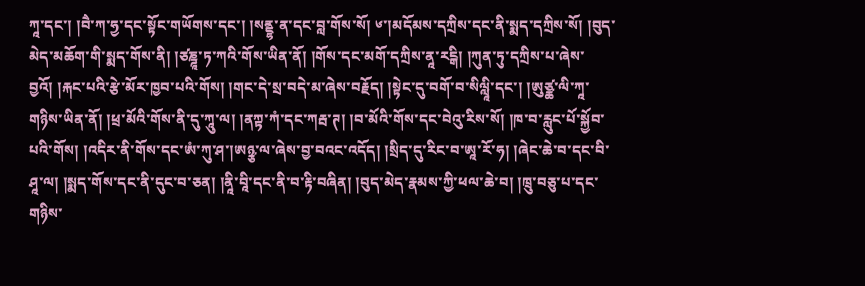ཀཱ་དང་། །བཻ་ཀ་ཧྱ་དང་སྟོང་གཡོགས་དང་། །སནྡྷ་ན་དང་བླ་གོས་སོ། ༦་།མདོམས་དཀྲིས་དང་ནི་སྨད་དཀྲིས་སོ། །བུད་མེད་མཆོག་གི་སྨད་གོས་ནི། །ཙཎྜཱ་ཏ་ཀའི་གོས་ཡིན་ནོ། །གོས་དང་མགོ་དཀྲིས་ནཱ་རངྒི། །ཀུན་ཏུ་དཀྲིས་པ་ཞེས་བྱའོ། །རྐང་པའི་རྩེ་མོར་ཁྱབ་པའི་གོས། །གང་དེ་སྲ་བདེ་མ་ཞེས་བརྗོད། །སྟེང་དུ་བགོ་བ་སིལླཱི་དང་། །ཨུཙྪ་ལི་ཀཱ་གཉིས་ཡིན་ནོ། །ཕྲ་མོའི་གོས་ནི་དུ་ཀཱུ་ལ། །ནཀྟ་ཀཾ་དང་ཀརྦ་ཊ། །བ་མོའི་གོས་དང་བེའུ་རིས་སོ། །ཁ་བ་རླུང་པོ་སྐྱོབ་པའི་གོས། །འདིར་ནི་གོས་དང་ཨཾ་ཀུ་ཤ་།ཨཉྩ་ལ་ཞེས་བྱ་བའང་འདོད། །སྲིད་དུ་རིང་བ་ཨཱ་རོ་ཧ། །ཞེང་ཆེ་བ་དང་བི་ཤཱ་ལ། །སྨད་གོས་དང་ནི་དུང་བ་ཅན། །ནཱི་བཱི་དང་ནི་བ་རྟི་བཞིན། །བུད་མེད་རྣམས་ཀྱི་ཕལ་ཆེ་བ། །ཁྲུ་བཅུ་པ་དང་གཉིས་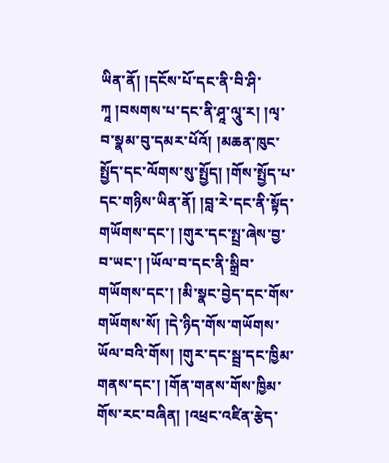ཡིན་ནོ། །དངོས་པོ་དང་ནི་བི་ཤི་ཀཱ །བསགས་པ་དང་ནི་ཤཱ་ལཱུ་ར། །ལྭ་བ་སྣམ་བུ་དམར་པོའོ། །མཆན་ཁུང་སྤྱོད་དང་ལོགས་སུ་སྤྱོད། །གོས་སྤྱོད་པ་དང་གཉིས་ཡིན་ནོ། །བླ་རེ་དང་ནི་སྟོད་གཡོགས་དང་། །གུར་དང་སྤྲ་ཞེས་བྱ་བ་ཡང་། །ཡོལ་བ་དང་ནི་སྒྲིབ་གཡོགས་དང་། །མི་སྣང་བྱེད་དང་གོས་གཡོགས་སོ། །དེ་ཉིད་གོས་གཡོགས་ཡོལ་བའི་གོས། །གུར་དང་སྦྲ་དང་ཁྱིམ་གནས་དང་། །གོན་གནས་གོས་ཁྱིམ་གོས་རང་བཞིན། །འཕྲང་འཛིན་རྩེད་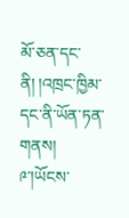མོ་ཅན་དང་ནི། །འཁྲང་ཁྱིམ་དང་ནི་ཡོན་ཏན་གནས། ༩་།ཡོངས་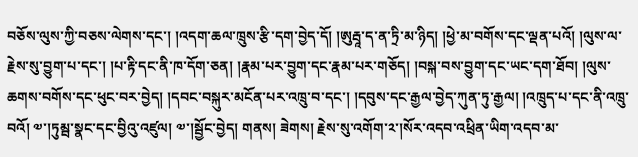བཅོས་ལུས་ཀྱི་བཅས་ལེགས་དང་། །འདག་ཆལ་ཁྲུས་རྩི་དག་བྱེད་དོ། །ཨུརྦཱ་ད་ན་ཏྲི་མ་ཉིད། །ཕྱེ་མ་བགོས་དང་ལྡན་པའོ། །ལུས་ལ་རྗེས་སུ་བྱུག་པ་དང་། །པ་རྟི་དང་ནི་ཁ་དོག་ཅན། །རྣམ་པར་བྱུག་དང་རྣམ་པར་གཅོད། །བསྐ་བས་བྱུག་དང་ཡང་དག་ཐོབ། །ལུས་ཆགས་བགོས་དང་ཕུང་བར་བྱེད། །དབང་བསྐུར་མངོན་པར་འཁྲུ་བ་དང་། །དབུས་དང་རྒྱལ་བྱེད་ཀུན་ཏུ་རྒྱལ། །འཁྲུད་པ་དང་ནི་འཁྲུ་བའོ། ༧་།ཏུམྦ་སྣང་དང་བྱིའུ་འཛུལ། ༧་།སྦྱོང་བྱེད། གནས། ཟེགས། རྗེས་སུ་འགོག་༢་།སོར་འདབ་འཕྲིན་ཡིག་འདབ་མ་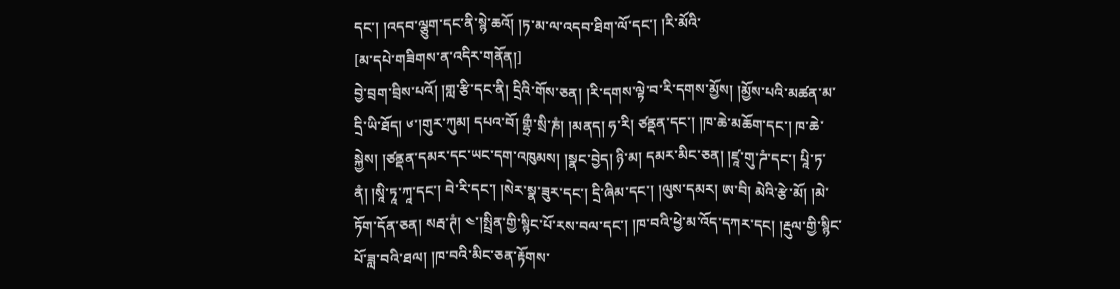དང་། །འདབ་ལྕུག་དང་ནི་སྙེ་ཆའོ། །ཏ་མ་ལ་འདབ་ཐིག་ལོ་དང་། །རི་མོའི་
[མ་དཔེ་གཟིགས་ན་འདིར་གནོན།]
བྱེ་བྲག་བྲིས་པའོ། །གླ་རྩི་དང་ནི། དྲིའི་གོས་ཅན། །རི་དགས་ལྟེ་བ་རི་དགས་མྱོས། །མྱོས་པའི་མཚན་མ་དྲི་ཡི་ཐོད། ༦་།གུར་ཀུམ། དཔའ་བོ། གྷྲྀ་སྲི་ཎཾ། །མནད། ཧ་རི། ཙནྡན་དང་། །ཁ་ཆེ་མཆོག་དང་། ཁ་ཆེ་སྐྱེས། །ཙནྡན་དམར་དང་ཡང་དག་འཁུམས། །སྣང་བྱེད། ཉི་མ། དམར་མིང་ཅན། །ཛཱ་གུ་ཌཾ་དང་། པཱི་ཏ་ནཾ། །སཱི་ཏཱ་ཀཱ་དང་། བེ་རི་དང་། །སེར་སྣ་ཟུར་དང་། དྲི་ཞིམ་དང་། །ལུས་དམར། ཨ་བི། མེའི་རྩེ་མོ། །མེ་ཏོག་དོན་ཅན། སརྦ་ཊཾ། ༤་།སྤྲིན་གྱི་སྙིང་པོ་རས་བལ་དང་། །ཁ་བའི་ཕྱེ་མ་འོད་དཀར་དང། །རྡུལ་གྱི་སྙིང་པོ་ཟླ་བའི་ཐལ། །ཁ་བའི་མིང་ཅན་རྟོགས་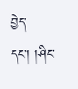བྱེད་དང་། །ཤིང་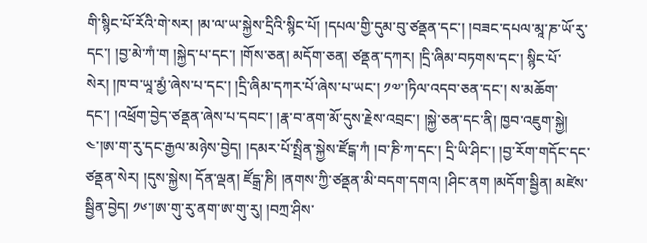གི་སྙིང་པོ་རོའི་གེ་སར། །མ་ལ་ཡ་སྐྱེས་དྲིའི་སྙིང་པོ། །དཔལ་གྱི་དུམ་བུ་ཙནྡན་དང་། །བཟང་དཔལ་མཱ་ཎ་ཡོ་རུ་དང་། །བྱ་མེ་ཀཾ་ག །སྐྱེད་པ་དང་། །གོས་ཅན། མདོག་ཅན། ཙནྡན་དཀར། །དྲི་ཞིམ་བཏགས་དང་། སྙིང་པོ་སེར། །ཁ་བ་ཡཱ་མྱཾ་ཞེས་པ་དང་། །དྲི་ཞིམ་དཀར་པོ་ཞེས་པ་ཡང་། ༡༧་།ཏིལ་འདབ་ཅན་དང་། ས་མཆོག་དང་། །འཕྲོག་བྱེད་ཙནྡན་ཞེས་པ་དབང་། །རྣ་བ་ནག་མོ་དུས་རྗེས་འབྲང་། །སྐྱེ་ཅན་དང་ནི། ཁྱབ་འཇུག་སྐྱེ། ༤་།ཨ་ག་རུ་དང་རྒྱལ་མཉེས་བྱེད། །དམར་པོ་སྤྲིན་སྐྱེས་ཛོངྒ་ཀཾ །བ་ཎི་ཀ་དང་། དྲི་ཡི་ཤིང་། །བྱ་རོག་གདོང་དང་ཙནྡན་སེར། །དུས་སྐྱེས། དོན་ལྡན། ཛོདྒྲ་ཎི། །ནགས་ཀྱི་ཙནྡན་མི་བདག་དགའ། །ཤིང་ནག །མདོག་སྦྱིན། མཛེས་སྦྱིན་བྱེད། ༡༦་།ཨ་གུ་རུ་ནག་ཨ་གུ་རུ། །བཀྲ་ཤིས་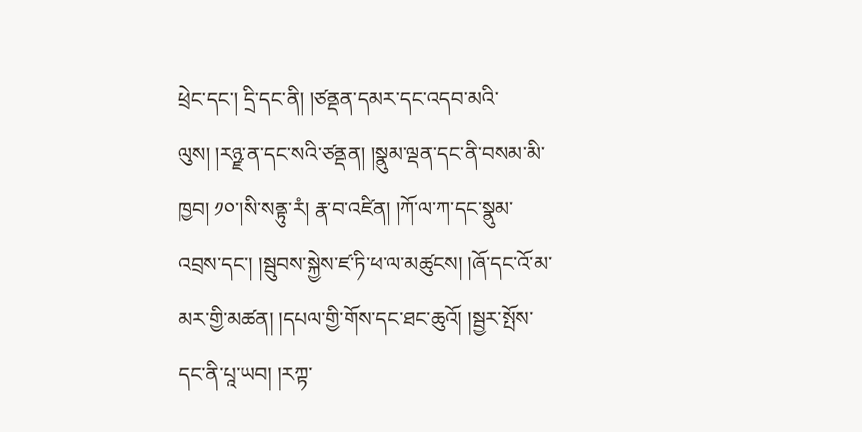ཕྲེང་དང་། དྲི་དང་ནི། །ཙནྡན་དམར་དང་འདབ་མའི་ལུས། །རཉྫ་ན་དང་སའི་ཙནྡན། །སྣུམ་ལྡན་དང་ནི་བསམ་མི་ཁྱབ། ༡༠་།སི་སནྟུ་རཾ། རྣ་བ་འཛིན། །ཀོ་ལ་ཀ་དང་སྣུམ་འབྲས་དང་། །སྦུབས་སྐྱེས་ཛ་ཏི་ཕ་ལ་མཚུངས། །ཞོ་དང་འོ་མ་མར་གྱི་མཚན། །དཔལ་གྱི་གོས་དང་ཐང་ཆུའོ། །སྦྱར་སྤོས་དང་ནི་པཱ་ཡབ། །རཀྟ་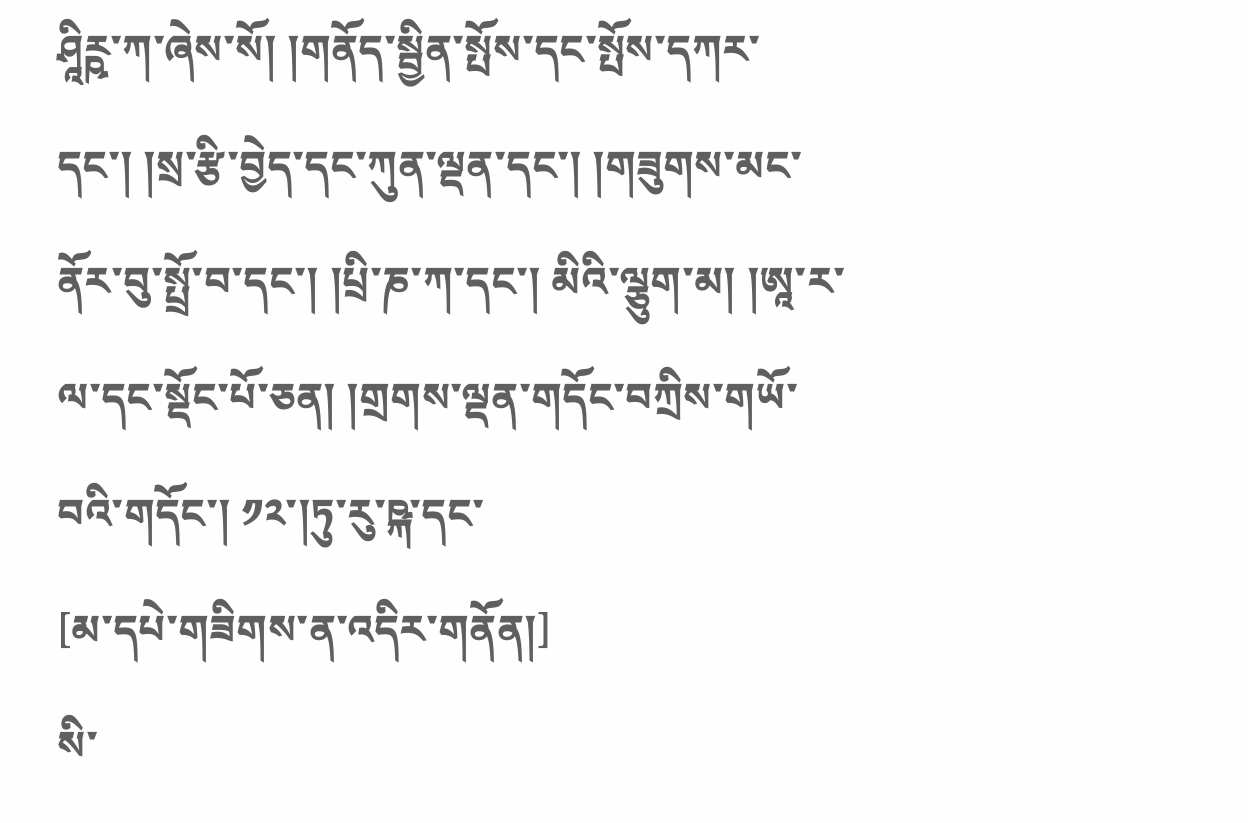ཤཱིཪྵ་ཀ་ཞེས་སོ། །གནོད་སྦྱིན་སྤོས་དང་སྤོས་དཀར་དང་། །སྲ་རྩི་བྱེད་དང་ཀུན་ལྡན་དང་། །གཟུགས་མང་ནོར་བུ་སྤྲོ་བ་དང་། །པྲི་ཎ་ཀ་དང་། མིའི་ལྕུག་མ། །ཨཱ་ར་ལ་དང་སྡོང་པོ་ཅན། །གྲགས་ལྡན་གདོང་བཀྲིས་གཡོ་བའི་གདོང་། ༡༢་།ཏུ་རུ་ཥྐ་དང་
[མ་དཔེ་གཟིགས་ན་འདིར་གནོན།]
སི་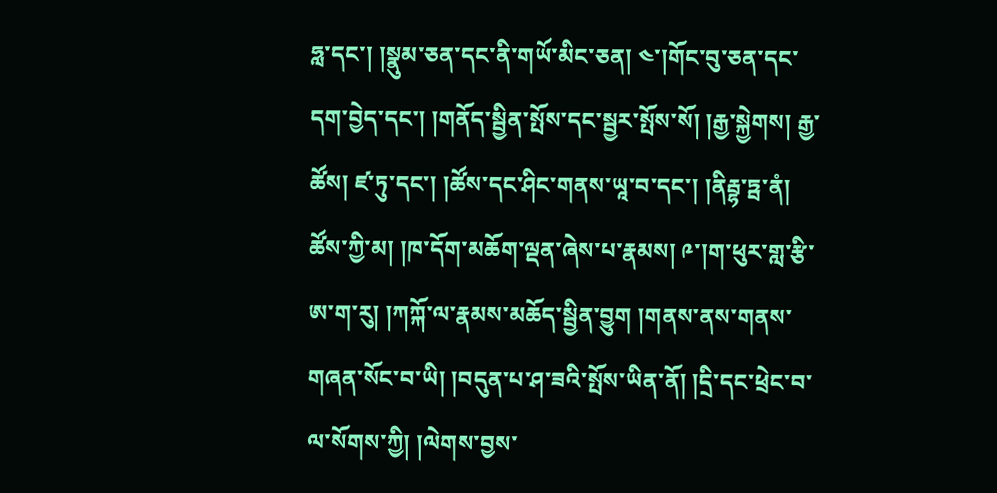ཧླ་དང་། །སྣུམ་ཅན་དང་ནི་གཡོ་མིང་ཅན། ༤་།གོང་བུ་ཅན་དང་དག་བྱེད་དང་། །གནོད་སྦྱིན་སྤོས་དང་སྦྱར་སྤོས་སོ། །རྒྱ་སྐྱེགས། རྒྱ་ཚོས། ཛ་ཏུ་དང་། །ཚོས་དང་ཤིང་གནས་ཡཱ་བ་དང་། །ནིརྦྷ་ཏྦ་ནཾ། ཚོས་ཀྱི་མ། །ཁ་དོག་མཆོག་ལྡན་ཞེས་པ་རྣམས། ༩་།ག་ཕུར་གླ་རྩི་ཨ་ག་རུ། །ཀཀྐོ་ལ་རྣམས་མཆོད་སྦྱིན་བྱུག །གནས་ནས་གནས་གཞན་སོང་བ་ཡི། །བདུན་པ་ཤ་ཟའི་སྤོས་ཡིན་ནོ། །དྲི་དང་ཕྲེང་བ་ལ་སོགས་ཀྱི། །ལེགས་བྱས་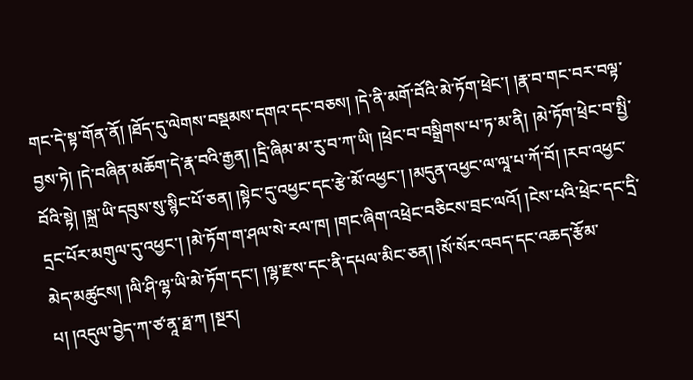གང་དེ་སྟ་གོན་ནོ། །ཐོད་དུ་ལེགས་བསྡམས་དགའ་དང་བཅས། །དེ་ནི་མགོ་བོའི་མེ་ཏོག་ཕྲེང་། །རྣ་བ་གང་བར་བལྟ་བྱས་ཏེ། །དེ་བཞིན་མཆོག་དེ་རྣ་བའི་རྒྱན། །དྲི་ཞིམ་མ་རུ་བ་ཀ་ཡི། །ཕྲེང་བ་བསྒྲིགས་པ་ཏ་མ་ནི། །མེ་ཏོག་ཕྲེང་བ་སྤྱི་བོའི་སྟེ། །སྐྲ་ཡི་དབུས་སུ་སྙིང་པོ་ཅན། །སྟེང་དུ་འཕྱང་དང་རྩེ་མོ་འཕྱང་། །མདུན་འཕྱང་ལ་ལཱ་པ་ཀོ་བོ། །རབ་འཕྱང་དྲང་པོར་མགུལ་དུ་འཕྱང་། །མེ་ཏོག་ག་ཤལ་སེ་རལ་ཁ། །གང་ཞིག་འཕྲེང་བཅིངས་བྲང་ལའོ། །ངེས་པའི་ཕྲེང་དང་དྲི་མེད་མཚུངས། །ལི་ཤི་ལྷ་ཡི་མེ་ཏོག་དང་། །ལྷ་རྫས་དང་ནི་དཔལ་མིང་ཅན། །སོ་སོར་འབད་དང་འཆད་རྩོམ་པ། །འདུལ་བྱེད་ཀ་ཙ་ནཱ་རྠ་ཀ །སྔར།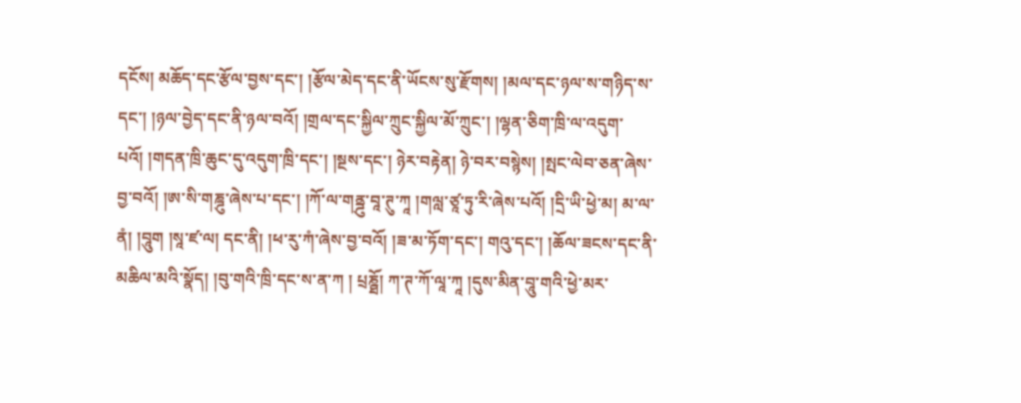དངོས། མཆོད་དང་རྩོལ་བྱས་དང་། །རྩོལ་མེད་དང་ནི་ཡོངས་སུ་རྫོགས། །མལ་དང་ཉལ་ས་གཉིད་ས་དང་། །ཉལ་བྱེད་དང་ནི་ཉལ་བའོ། །གྲལ་དང་སྐྱིལ་ཀྲུང་སྐྱིལ་མོ་ཀྲུང་། །ལྷན་ཅིག་ཁྲི་ལ་འདུག་པའོ། །གདན་ཁྲི་ཆུང་དུ་འདུག་ཁྲི་དང་། །སྔས་དང་། ཉེར་བརྟེན། ཉེ་བར་བསྙེས། །སྤང་ལེབ་ཅན་ཞེས་བྱ་བའོ། །ཨ་སི་གཎྜུ་ཞེས་པ་དང་། །ཀོ་ལ་གནྜུ་བཱ་ཊུ་ཀཱ །གལླ་ཙཱ་ཏུ་རི་ཞེས་པའོ། །དྲི་ཡི་ཕྱེ་མ། མ་ལ་ནཾ། །བཱུག །སཱ་ཛ་ལ། དང་ནི། །ཕ་རུ་ཀཾ་ཞེས་བྱ་བའོ། །ཟ་མ་ཏོག་དང་། གའུ་དང་། །ཆོལ་ཟངས་དང་ནི་མཆིལ་མའི་སྣོད། །བུ་གའི་ཁྲི་དང་ས་ན་ཀ ། པྲཎྠོ། ཀ་ཊ་ཀོ་ལཱ་ཀཱ །དུས་མིན་བཱུ་གའི་ཕྱེ་མར་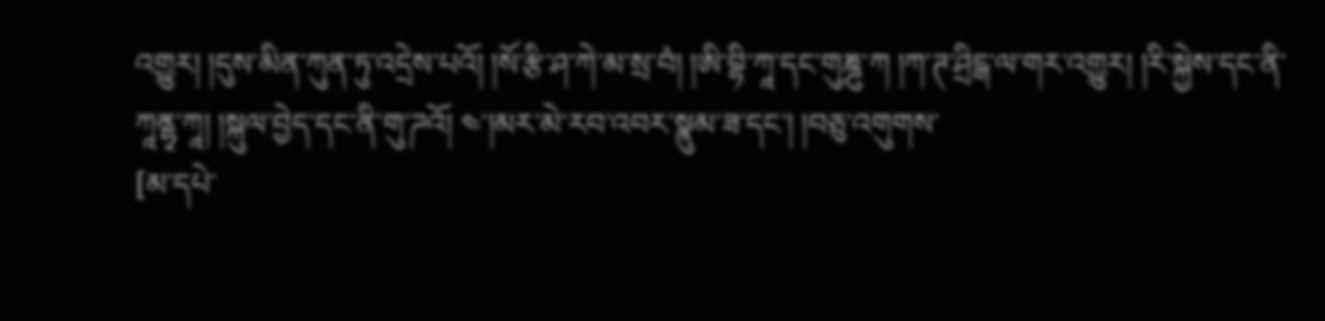འགྱུར། །དུས་མིན་ཀུན་ཏུ་འདྲེས་པའོ། །སོ་རྩི་ཤ་ཀེ་མ་སྲ་བཾ། །ཨི་བྷི་ཀཱ་དང་གུཎྜུ་ཀ །ཀ་ཊ་ཤྲིངྒ་ལ་གར་འགྱུར། །རི་སྐྱེས་དང་ནི་ཀཱནྷྭ་ཀཱ། །སྐུལ་བྱེད་དང་ནི་གུ་ཌའོ། ༤་།མར་མེ་རབ་འབར་སྣུམ་ཟ་དང་། །བཅུ་འགུགས་
[མ་དཔེ་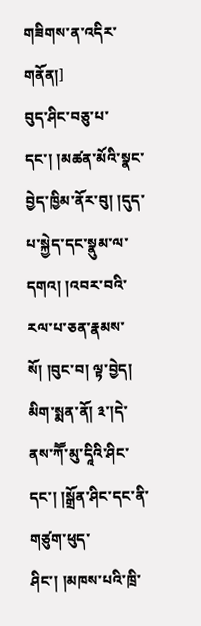གཟིགས་ན་འདིར་གནོན།]
བུད་ཤིང་བཅུ་པ་དང་། །མཚན་མོའི་སྣང་བྱེད་ཁྱིམ་ནོར་བུ། །དུད་པ་སྐྱེད་དང་སྣུམ་ལ་དགའ། །འབར་བའི་རལ་པ་ཅན་རྣམས་སོ། །བུང་བ། ལྟ་བྱེད། མིག་སྨན་ནོ། ༣་།དེ་ནས་ཀཽ་མུ་དཱིའི་ཤིང་དང་། །སྒྲོན་ཤིང་དང་ནི་གཙུག་ཕུད་ཤིང་། །མཁས་པའི་ཁྲི་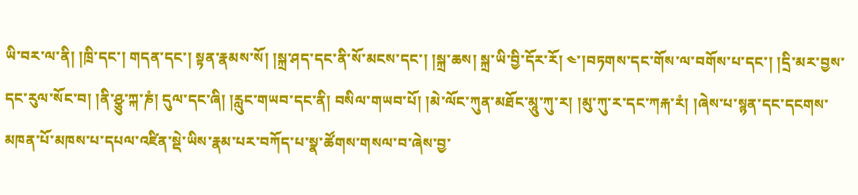ཡི་བར་ལ་ནི། །ཁྲི་དང་། གདན་དང་། སྟན་རྣམས་སོ། །སྐྲ་ཤད་དང་ནི་སོ་མངས་དང་། །སྐྲ་ཆས། སྐྲ་ཡི་བྱི་དོར་རོ། ༤་།བཏགས་དང་གོས་ལ་བགོས་པ་དང་། །དྲི་མར་བྱས་དང་རུལ་སོང་བ། །ནི་ཤྩུ་ཀྐ་ཎཾ། དུལ་དང་ཞི། །རླུང་གཡབ་དང་ནི། བསིལ་གཡབ་པོ། །མེ་ལོང་ཀུན་མཐོང་མཱུ་ཀུ་ར། །མུ་ཀུ་ར་དང་ཀརྐ་རཾ། །ཞེས་པ་སྙན་དང་དངགས་མཁན་པོ་མཁས་པ་དཔལ་འཛིན་སྡེ་ཡིས་རྣམ་པར་བཀོད་པ་སྣ་ཚོགས་གསལ་བ་ཞེས་བྱ་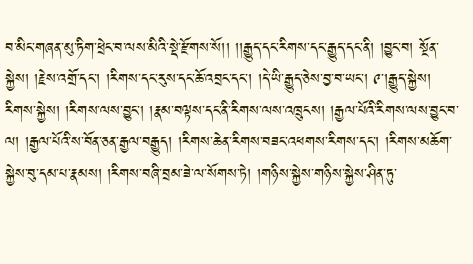བ་མིང་གཞན་མུ་ཏིག་ཕྲེང་བ་ལས་མིའི་སྡེ་རྫོགས་སོ།། །།རྒྱུད་དང་རིགས་དང་རྒྱུད་དང་ནི། །བྱུང་བ། སྔོན་སྐྱེས། །རྗེས་འགྲོ་དང་། །རིགས་དང་རུས་དང་ཆོ་འབྲང་དང་། །དེ་ཡི་རྒྱུད་ཅེས་བྱ་བ་ཡང་། ༩་།རྒྱུད་སྐྱེས། རིགས་སྐྱེས། །རིགས་ལས་བྱུང་། །རྣམ་བལྟས་དང་ནི་རིགས་ལས་འཁྲུངས། །རྒྱལ་པོའི་རིགས་ལས་བྱུང་བ་ལ། །རྒྱལ་པོའི་ས་བོན་ཅན་རྒྱལ་བརྒྱུད། །རིགས་ཆེན་རིགས་བཟང་འཕགས་རིགས་དང་། །རིགས་མཆོག་སྐྱེས་བུ་དམ་པ་རྣམས། །རིགས་བཞི་བྲམ་ཟེ་ལ་སོགས་ཏེ། །གཉིས་སྐྱེས་གཉིས་སྐྱེས་ཤིན་ཏུ་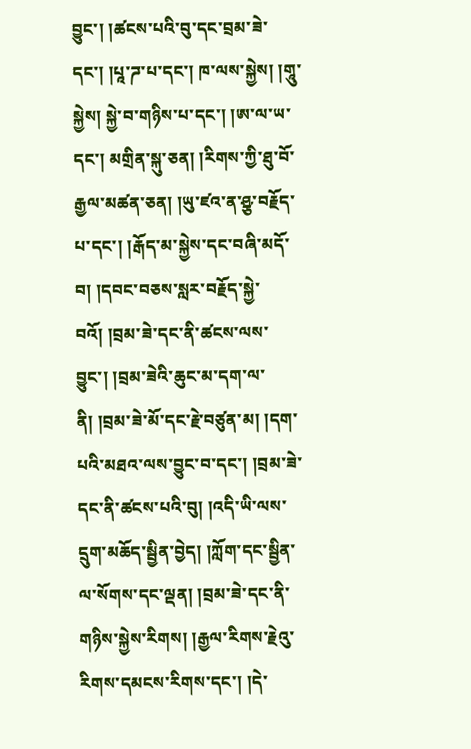བྱུང་། །ཚངས་པའི་བུ་དང་བྲམ་ཟེ་དང་། །པཱ་ཌ་པ་དང་། ཁ་ལས་སྐྱེས། །གཱུ་སྐྱེས། སྐྱེ་བ་གཉིས་པ་དང་། །ཨ་ལ་ཡ་དང་། མགྲིན་སྐུ་ཅན། །རིགས་ཀྱི་ཐུ་བོ་རྒྱལ་མཚན་ཅན། །ཡུ་ཛའ་ན་ཤྩ་བརྗོད་པ་དང་། །རྒོད་མ་སྐྱེས་དང་བཞི་མདོ་བ། །དབང་བཅས་སླར་བརྗོད་སྐྱེ་བའོ། །བྲམ་ཟེ་དང་ནི་ཚངས་ལས་བྱུང་། །བྲམ་ཟེའི་ཆུང་མ་དག་ལ་ནི། །བྲམ་ཟེ་མོ་དང་རྗེ་བཙུན་མ། །དག་པའི་མཐའ་ལས་བྱུང་བ་དང་། །བྲམ་ཟེ་དང་ནི་ཚངས་པའི་བུ། །འདི་ཡི་ལས་དྲུག་མཆོད་སྦྱིན་བྱེད། །ཀློག་དང་སྦྱིན་ལ་སོགས་དང་ལྡན། །བྲམ་ཟེ་དང་ནི་གཉིས་སྐྱེས་རིགས། །རྒྱལ་རིགས་རྗེའུ་རིགས་དམངས་རིགས་དང་། །དེ་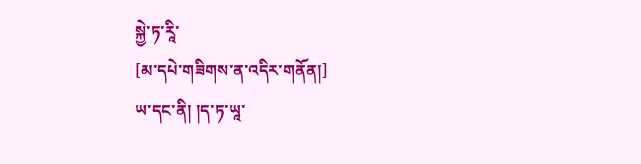སྐྱེ་ཏ་རཱི་
[མ་དཔེ་གཟིགས་ན་འདིར་གནོན།]
ཡ་དང་ནི། །ད་ཏ་ཡཱ་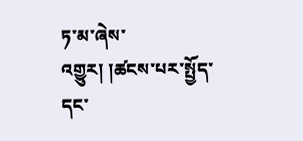ཏ་མ་ཞེས་འགྱུར། །ཚངས་པར་སྤྱོད་དང་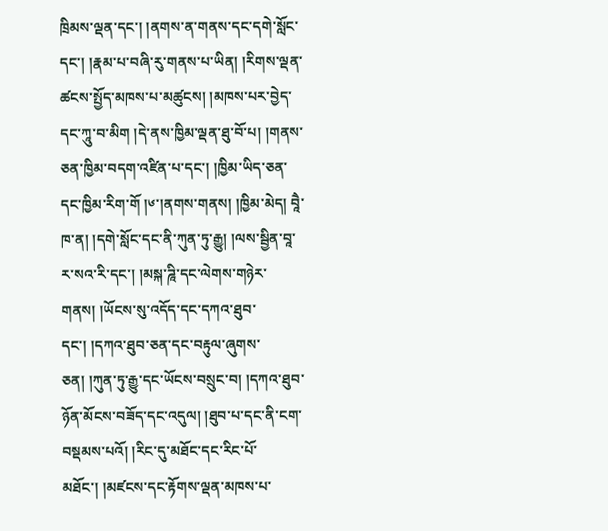ཁྲིམས་ལྡན་དང་། །ནགས་ན་གནས་དང་དགེ་སློང་དང་། །རྣམ་པ་བཞི་རུ་གནས་པ་ཡིན། །རིགས་ལྡན་ཚངས་སྤྱོད་མཁས་པ་མཚུངས། །མཁས་པར་བྱེད་དང་ཀཱུ་བ་མིག །དེ་ནས་ཁྱིམ་ལྡན་ཐུ་བོ་པ། །གནས་ཅན་ཁྱིམ་བདག་འཛིན་པ་དང་། །ཁྱིམ་ཡིད་ཅན་དང་ཁྱིམ་རིག་གོ །༦་།ནགས་གནས། །ཁྱིམ་མེད། བཱཻ་ཁ་ན། །དགེ་སློང་དང་ནི་ཀུན་ཏུ་རྒྱུ། །ལས་སྦྱིན་བཱ་ར་སའ་རི་དང་། །མསྐ་ཌཱི་དང་ལེགས་གཉེར་གནས། །ཡོངས་སུ་འདོད་དང་དཀའ་ཐུབ་དང་། །དཀའ་ཐུབ་ཅན་དང་བརྟུལ་ཞུགས་ཅན། །ཀུན་ཏུ་རྒྱུ་དང་ཡོངས་བསྲུང་བ། །དཀའ་ཐུབ་ཉོན་མོངས་བཟོད་དང་འདུལ། །ཐུབ་པ་དང་ནི་ངག་བསྡམས་པའོ། །རིང་དུ་མཐོང་དང་རིང་པོ་མཐོང་། །མཛངས་དང་རྟོགས་ལྡན་མཁས་པ་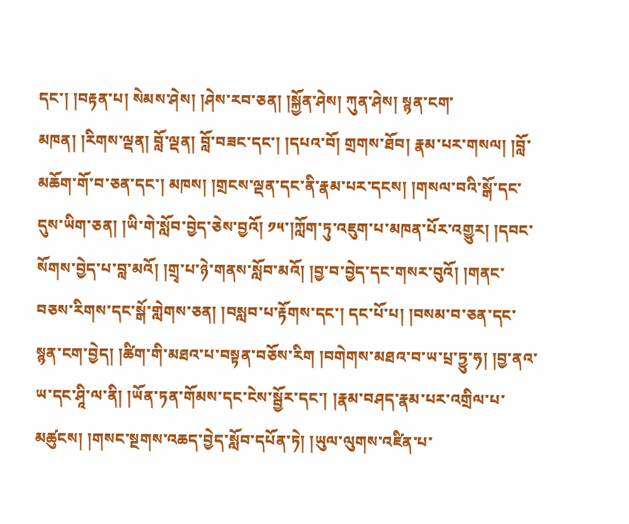དང་། །བརྟན་པ། སེམས་ཤེས། །ཤེས་རབ་ཅན། །སྐྱོན་ཤེས། ཀུན་ཤེས། སྙན་ངག་མཁན། །རིགས་ལྡན། བློ་ལྡན། བློ་བཟང་དང་། །དཔའ་བོ། གྲགས་ཐོབ། རྣམ་པར་གསལ། །བློ་མཆོག་གོ་བ་ཅན་དང་། མཁས། །གྲངས་ལྡན་དང་ནི་རྣམ་པར་དངས། །གསལ་བའི་སྒོ་དང་དུས་ཡིག་ཅན། །ཡི་གེ་སློབ་བྱེད་ཅེས་བྱའོ། ༡༥་།ཀློག་ཏུ་འཇུག་པ་མཁན་པོར་འགྱུར། །དབང་སོགས་བྱེད་པ་བླ་མའོ། །གྲྭ་པ་ཉེ་གནས་སློབ་མའོ། །བྱ་བ་བྱེད་དང་གསར་བུའོ། །གནང་བཅས་རིགས་དང་སྒོ་གླེགས་ཅན། །བསླབ་པ་རྟོགས་དང་། དང་པོ་པ། །བསམ་བ་ཅན་དང་སྙན་ངག་བྱེད། །ཚིག་གི་མཐའ་པ་བསྟན་བཅོས་རིག །བགེགས་མཐའ་བ་ཡ་པྲ་ཏྱུ་ཧ། །བྱ་ནའ་ཡ་དང་ཤཱི་ལ་ནི། །ཡོན་ཏན་གོམས་དང་ངེས་སྦྱོར་དང་། །རྣམ་བཤད་རྣམ་པར་འགྲིལ་པ་མཚུངས། །གསང་སྔགས་འཆད་བྱེད་སློབ་དཔོན་ཏེ། །ཡུལ་ལུགས་འཛིན་པ་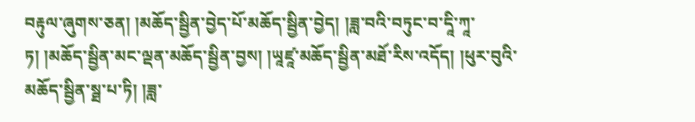བརྟུལ་ཞུགས་ཅན། །མཆོད་སྦྱིན་བྱེད་པོ་མཆོད་སྦྱིན་བྱེད། །ཟླ་བའི་བཏུང་བ་དཱི་ཀཱ་ཏ། །མཆོད་སྦྱིན་མང་ལྡན་མཆོད་སྦྱིན་བྱས། །ཡཱཛཱ་མཆོད་སྦྱིན་མཐོ་རིས་འདོད། །ཕུར་བུའི་མཆོད་སྦྱིན་སྠ་པ་ཏི། །ཟླ་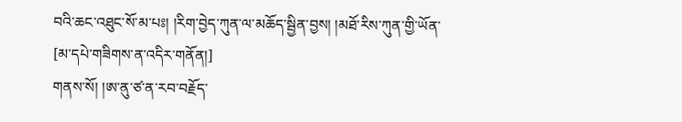བའི་ཆང་འཐུང་སོ་མ་པཿ། །རིག་བྱེད་ཀུན་ལ་མཆོད་སྦྱིན་བྱས། །མཐོ་རིས་ཀུན་གྱི་ཡོན་
[མ་དཔེ་གཟིགས་ན་འདིར་གནོན།]
གནས་སོ། །ཨ་ནུ་ཙ་ན་རབ་བརྗོད་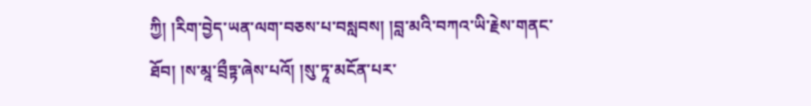ཀྱི། །རིག་བྱེད་ཡན་ལག་བཅས་པ་བསླབས། །བླ་མའི་བཀའ་ཡི་རྗེས་གནང་ཐོབ། །ས་མཱ་བྲྀཏྟ་ཞེས་པའོ། །སུ་ཏཱ་མངོན་པར་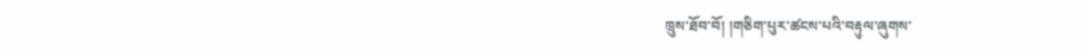ཁྲུས་ཐོབ་བོ། །གཅིག་པུར་ཚངས་པའི་བརྟུལ་ཞུགས་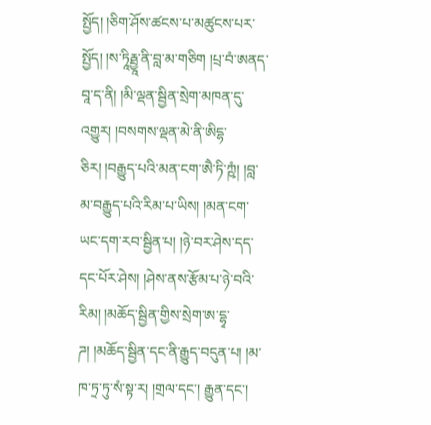སྤྱོད། །ཅིག་ཤོས་ཚངས་པ་མཚུངས་པར་སྤྱོད། །ས་ཏཱིརྠྱཱ་ནི་བླ་མ་གཅིག །པྲ་བཾ་ཨནད་བཱ་ད་ནི། །མི་ལྡན་སྦྱིན་སྲེག་མཁན་དུ་འགྱུར། །བསགས་ལྡན་མེ་ནི་ཨིདྷ་ཅིར། །བརྒྱུད་པའི་མན་ངག་ཨཻ་ཏི་ཀྵཾ། །བླ་མ་བརྒྱུད་པའི་རིམ་པ་ཡིས། །མན་ངག་ཡང་དག་རབ་སྦྱིན་པ། །ཉེ་བར་ཤེས་དད་དང་པོར་ཤེས། །ཤེས་ནས་རྩོམ་པ་ཉེ་བའི་རིམ། །མཆོད་སྦྱིན་གྱིས་སྲེག་ཨ་དྷྭ་ཌ། །མཆོད་སྦྱིན་དང་ནི་རྒྱུད་བདུན་པ། །མ་ཁ་ཏྲ་ཏུ་སཾ་སྟ་ར། །གྲལ་དང་། རྒྱུན་དང་།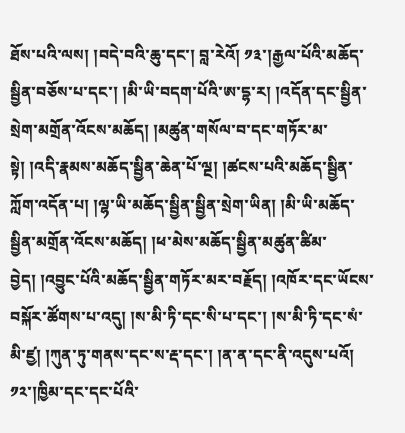ཐོས་པའི་ལས། །བདེ་བའི་ཆུ་དང་། བླ་རེའོ། ༡༣་།རྒྱལ་པོའི་མཆོད་སྦྱིན་བཅོས་པ་དང་། །མི་ཡི་བདག་པོའི་ཨ་དྷ་ར། །འདོན་དང་སྦྱིན་སྲེག་མགྲོན་འོངས་མཆོད། །མཚུན་གསོལ་བ་དང་གཏོར་མ་སྟེ། །འདི་རྣམས་མཆོད་སྦྱིན་ཆེན་པོ་ལྔ། །ཚངས་པའི་མཆོད་སྦྱིན་ཀློག་འདོན་པ། །ལྷ་ཡི་མཆོད་སྦྱིན་སྦྱིན་སྲེག་ཡིན། །མི་ཡི་མཆོད་སྦྱིན་མགྲོན་འོངས་མཆོད། །ཕ་མེས་མཆོད་སྦྱིན་མཚུན་ཚིམ་བྱེད། །འབྱུང་པོའི་མཆོད་སྦྱིན་གཏོར་མར་བརྗོད། །འཁོར་དང་ཡོངས་བསྐོར་ཚོགས་པ་འདུ། །ས་མི་ཏི་དང་སི་པ་དང་། །ས་མི་ཏི་དང་སཾ་མི་ཛྱ། །ཀུན་ཏུ་གནས་དང་ས་རྡ་དང་། །ན་ན་དང་ནི་འདུས་པའོ། ༡༢་།ཁྱིམ་དང་དང་པོའི་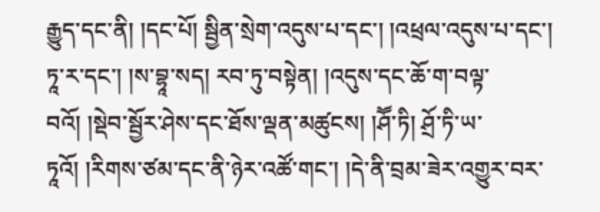རྒྱུད་དང་ནི། །དང་པོ། སྦྱིན་སྲེག་འདུས་པ་དང་། །འཕྲལ་འདུས་པ་དང་། ཏཱ་ར་དང་། །ས་བྷཱ་སད། རབ་ཏུ་བསྟེན། །འདུས་དང་ཆོ་ག་བལྟ་བའོ། །སྡེབ་སྦྱོར་ཤེས་དང་ཐོས་ལྡན་མཚུངས། །ཤཽ་ཏི། ཤྲོ་ཏི་ཡ་ཏཱའོ། །རིགས་ཙམ་དང་ནི་ཉེར་འཚོ་གང་། །དེ་ནི་བྲམ་ཟེར་འགྱུར་བར་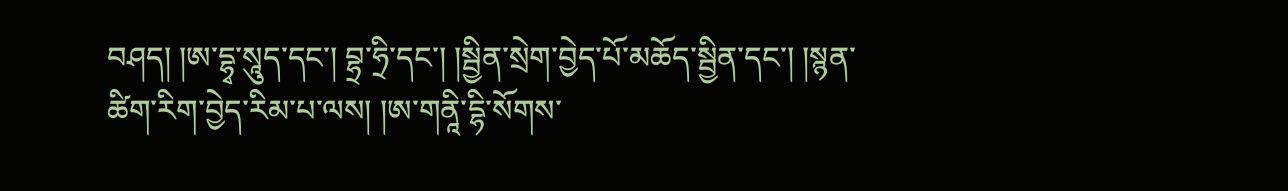བཤད། །ཨ་དྷྭ་སཱུད་དང་། བྷྲ་ཧྲི་དང་། །སྦྱིན་སྲེག་བྱེད་པོ་མཆོད་སྦྱིན་དང་། །སྙན་ཚིག་རིག་བྱེད་རིམ་པ་ལས། །ཨ་གནཱི་དྷི་སོགས་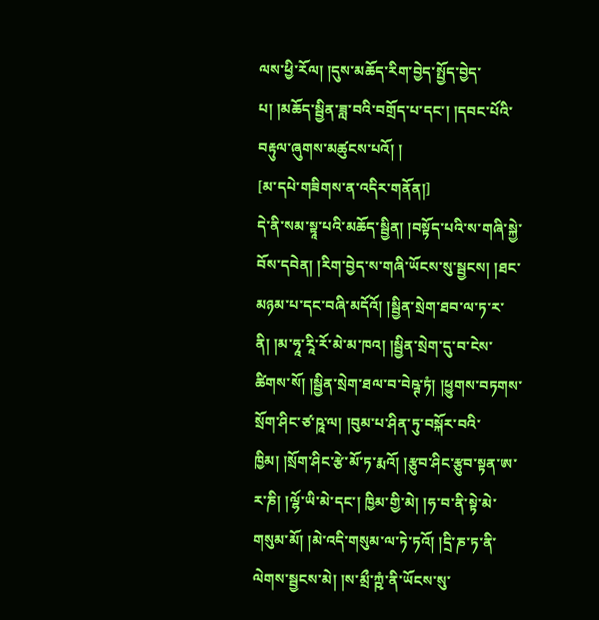ལས་ཕྱི་རོལ། །དུས་མཆོད་རིག་བྱེད་སྤྱོད་བྱེད་པ། །མཆོད་སྦྱིན་ཟླ་བའི་བགྲོད་པ་དང་། །དབང་པོའི་བརྟུལ་ཞུགས་མཚུངས་པའོ། །
[མ་དཔེ་གཟིགས་ན་འདིར་གནོན།]
དེ་ནི་སམ་སྟཱ་པའི་མཆོད་སྦྱིན། །བསྟོད་པའི་ས་གཞི་སྐྱེ་བོས་དབེན། །རིག་བྱེད་ས་གཞི་ཡོངས་སུ་སྦྱངས། །ཐང་མཉམ་པ་དང་བཞི་མདོའོ། །སྦྱིན་སྲེག་ཐབ་ལ་ཏ་ར་ནི། །མ་ཧཱ་རཱི་རོ་མེ་མ་ཁའ། །སྦྱིན་སྲེག་དུ་བ་ངེས་ཚིགས་སོ། །སྦྱིན་སྲེག་ཐལ་བ་བེཥྚ་ཏཾ། །ཕྱུགས་བཏགས་སྲོག་ཤིང་ཙ་ཥཱ་ལ། །བུམ་པ་ཤིན་ཏུ་བསྐོར་བའི་ཁྱིམ། །སྲོག་ཤིང་རྩེ་མོ་ཏ་རྨའོ། །རྩུབ་ཤིང་རྩུབ་སྟན་ཨ་ར་ཎི། །ལྷོ་ཡི་མེ་དང་། ཁྱིམ་གྱི་མེ། །ཧ་བ་ནི་སྟེ་མེ་གསུམ་མོ། །མེ་འདི་གསུམ་ལ་ཏེ་ཏའོ། །དྲི་ཎ་ཏ་ནི་ལེགས་སྦྱངས་མེ། །ས་མྲྀ་ཀྵཾ་ནི་ཡོངས་སུ་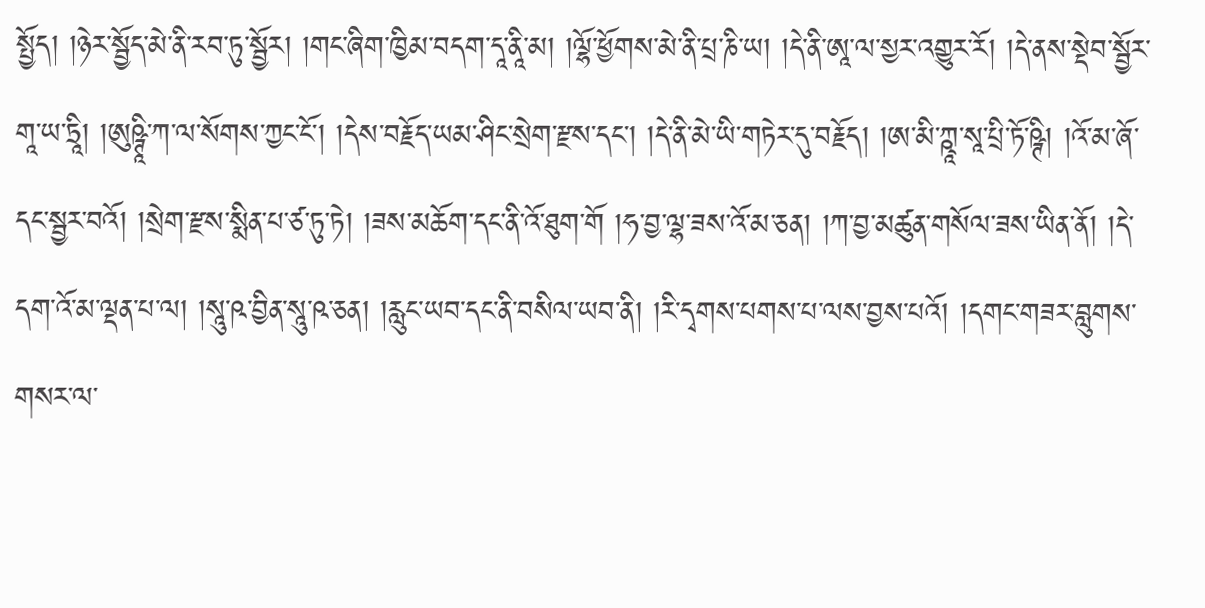སྤྱོད། །ཉེར་སྦྱོད་མེ་ནི་རབ་ཏུ་སྦྱོར། །གང་ཞིག་ཁྱིམ་བདག་དཱ་ནཱི་མ། །ལྷོ་ཕྱོགས་མེ་ནི་པྲ་ཎི་ཡ། །དེ་ནི་ཨཱ་ལ་སྱར་འགྱུར་རོ། །དེ་ནས་སྡེབ་སྦྱོར་གཱ་ཡ་ཏྲཱི། །ཨུཥྚཱི་ཀ་ལ་སོགས་ཀྱང་ངོ་། །དེས་བརྗོད་ཡམ་ཤིང་སྲེག་རྫས་དང་། །དེ་ནི་མེ་ཡི་གཏེར་དུ་བརྗོད། །ཨ་མི་ཀྵཱ་སཱ་པྲི་ཏོ་ཥྚི། །འོ་མ་ཞོ་དང་སྦྱར་བའོ། །སྲེག་རྫས་སྨིན་པ་ཙ་ཏུ་ཏེ། །ཟས་མཆོག་དང་ནི་འོ་ཐུག་གོ །ཧ་བྱ་ལྷ་ཟས་འོ་མ་ཅན། །ཀ་བྱ་མཚུན་གསོལ་ཟས་ཡིན་ནོ། །དེ་དག་འོ་མ་ལྡན་པ་ལ། །སཱུ་ཥ་བྱིན་སཱུ་ཥ་ཅན། །རླུང་ཡབ་དང་ནི་བསིལ་ཡབ་ནི། །རི་དྭགས་པགས་པ་ལས་བྱས་པའོ། །དགང་གཟར་བླུགས་གསར་ལ་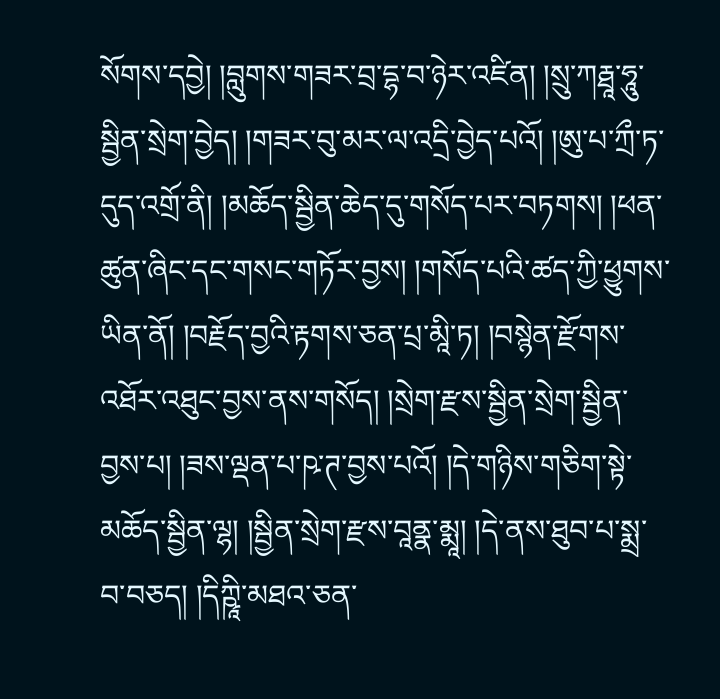སོགས་དབྱེ། །བླུགས་གཟར་བྲ་དྷ་བ་ཉེར་འཛིན། །སྲུ་ཀརྠཱ་ཧཱུ་སྦྱིན་སྲེག་བྱེད། །གཟར་བུ་མར་ལ་འདྲི་བྱེད་པའོ། །ཨུ་པ་ཀྲྀ་ཏ་དུད་འགྲོ་ནི། །མཆོད་སྦྱིན་ཆེད་དུ་གསོད་པར་བཏགས། །ཕན་ཚུན་ཞིང་དང་གསང་གཏོར་བྱས། །གསོད་པའི་ཚད་ཀྱི་ཕྱུགས་ཡིན་ནོ། །བརྗོད་བྱའི་རྟགས་ཅན་པྲ་མཱི་ཏ། །བསྙེན་རྫོགས་འཐོར་འཐུང་བྱས་ནས་གསོད། །སྲེག་རྫས་སྦྱིན་སྲེག་སྦྱིན་བྱས་པ། །ཟས་ལྡན་པ་ཥ་ཊ་བྱས་པའོ། །དེ་གཉིས་གཅིག་སྟེ་མཆོད་སྦྱིན་ལྷ། །སྦྱིན་སྲེག་རྫས་བཱནྣ་མྨཱ། །དེ་ནས་ཐུབ་པ་སྨྲ་བ་བཅད། །དིཀྵཱི་མཐའ་ཅན་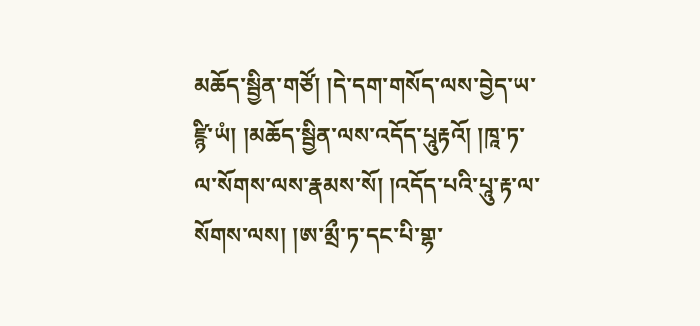མཆོད་སྦྱིན་གཙོ། །དེ་དག་གསོད་ལས་བྱེད་ཡ་ཛྙི་ཡཾ། །མཆོད་སྦྱིན་ལས་འདོད་པཱུརྟའོ། །ཁཱ་ཏ་ལ་སོགས་ལས་རྣམས་སོ། །འདོད་པའི་པཱུ་རྟ་ལ་སོགས་ལས། །ཨ་མྲྀ་ཏ་དང་པི་གྷ་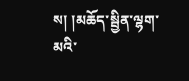ས། །མཆོད་སྦྱིན་ལྷག་མའི་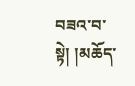བཟའ་བ་སྟེ། །མཆོད་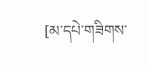[མ་དཔེ་གཟིགས་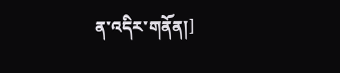ན་འདིར་གནོན།]